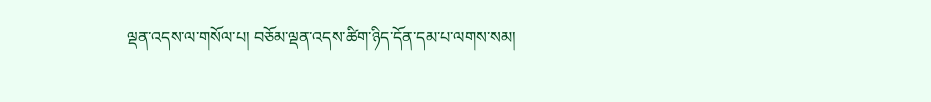ལྡན་འདས་ལ་གསོལ་པ། བཅོམ་ལྡན་འདས་ཚིག་ཉིད་དོན་དམ་པ་ལགས་སམ།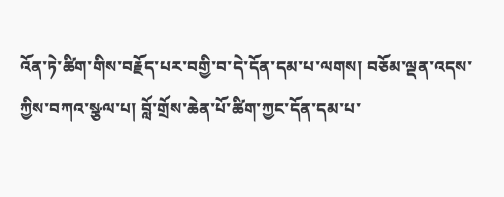འོན་ཏེ་ཚིག་གིས་བརྗོད་པར་བགྱི་བ་དེ་དོན་དམ་པ་ལགས། བཅོམ་ལྡན་འདས་ཀྱིས་བཀའ་སྩལ་པ། བློ་གྲོས་ཆེན་པོ་ཚིག་ཀྱང་དོན་དམ་པ་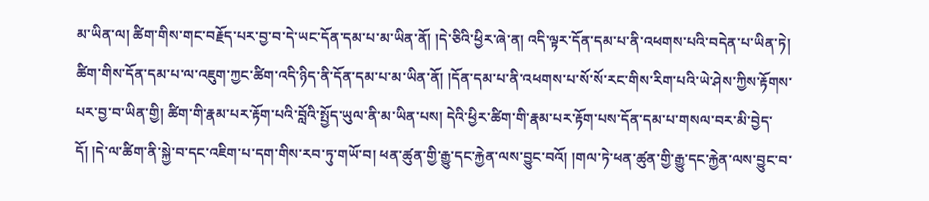མ་ཡིན་ལ། ཚིག་གིས་གང་བརྗོད་པར་བྱ་བ་དེ་ཡང་དོན་དམ་པ་མ་ཡིན་ནོ། །དེ་ཅིའི་ཕྱིར་ཞེ་ན། འདི་ལྟར་དོན་དམ་པ་ནི་འཕགས་པའི་བདེན་པ་ཡིན་ཏེ། ཚིག་གིས་དོན་དམ་པ་ལ་འཇུག་ཀྱང་ཚིག་འདི་ཉིད་ནི་དོན་དམ་པ་མ་ཡིན་ནོ། །དོན་དམ་པ་ནི་འཕགས་པ་སོ་སོ་རང་གིས་རིག་པའི་ཡེ་ཤེས་ཀྱིས་རྟོགས་པར་བྱ་བ་ཡིན་གྱི། ཚིག་གི་རྣམ་པར་རྟོག་པའི་བློའི་སྤྱོད་ཡུལ་ནི་མ་ཡིན་པས། དེའི་ཕྱིར་ཚིག་གི་རྣམ་པར་རྟོག་པས་དོན་དམ་པ་གསལ་བར་མི་བྱེད་དོ། །དེ་ལ་ཚིག་ནི་སྐྱེ་བ་དང་འཇིག་པ་དག་གིས་རབ་ཏུ་གཡོ་བ། ཕན་ཚུན་གྱི་རྒྱུ་དང་རྐྱེན་ལས་བྱུང་བའོ། །གལ་ཏེ་ཕན་ཚུན་གྱི་རྒྱུ་དང་རྐྱེན་ལས་བྱུང་བ་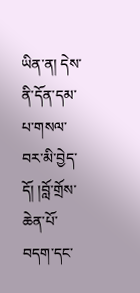ཡིན་ན། དེས་ནི་དོན་དམ་པ་གསལ་བར་མི་བྱེད་དོ། །བློ་གྲོས་ཆེན་པོ་བདག་དང་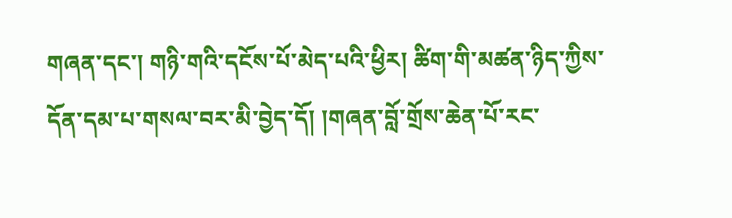གཞན་དང་། གཉི་གའི་དངོས་པོ་མེད་པའི་ཕྱིར། ཚིག་གི་མཚན་ཉིད་ཀྱིས་དོན་དམ་པ་གསལ་བར་མི་བྱེད་དོ། །གཞན་བློ་གྲོས་ཆེན་པོ་རང་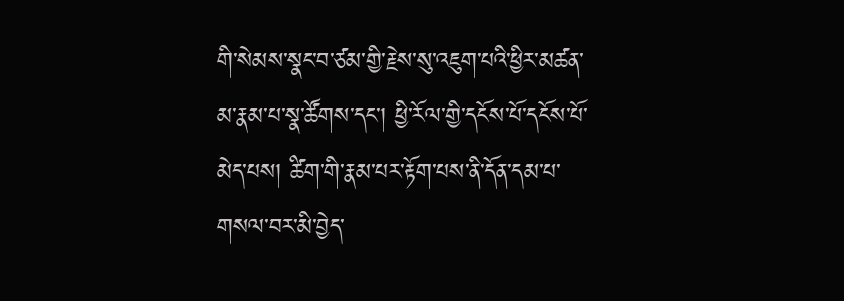གི་སེམས་སྣང་བ་ཙམ་གྱི་རྗེས་སུ་འཇུག་པའི་ཕྱིར་མཚན་མ་རྣམ་པ་སྣ་ཚོགས་དང་། ཕྱི་རོལ་གྱི་དངོས་པོ་དངོས་པོ་མེད་པས། ཚིག་གི་རྣམ་པར་རྟོག་པས་ནི་དོན་དམ་པ་གསལ་བར་མི་བྱེད་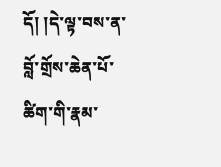དོ། །དེ་ལྟ་བས་ན་བློ་གྲོས་ཆེན་པོ་ཚིག་གི་རྣམ་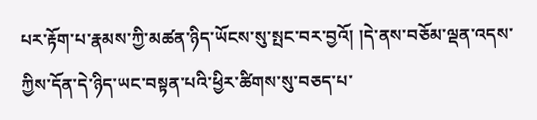པར་རྟོག་པ་རྣམས་ཀྱི་མཚན་ཉིད་ཡོངས་སུ་སྤང་བར་བྱའོ། །དེ་ནས་བཅོམ་ལྡན་འདས་ཀྱིས་དོན་དེ་ཉིད་ཡང་བསྟན་པའི་ཕྱིར་ཚིགས་སུ་བཅད་པ་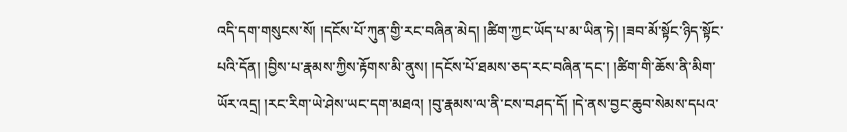འདི་དག་གསུངས་སོ། །དངོས་པོ་ཀུན་གྱི་རང་བཞིན་མེད། །ཚིག་ཀྱང་ཡོད་པ་མ་ཡིན་ཏེ། །ཟབ་མོ་སྟོང་ཉིད་སྟོང་པའི་དོན། །བྱིས་པ་རྣམས་ཀྱིས་རྟོགས་མི་ནུས། །དངོས་པོ་ཐམས་ཅད་རང་བཞིན་དང་། །ཚིག་གི་ཆོས་ནི་མིག་ཡོར་འདྲ། །རང་རིག་ཡེ་ཤེས་ཡང་དག་མཐའ། །བུ་རྣམས་ལ་ནི་ངས་བཤད་དོ། །དེ་ནས་བྱང་ཆུབ་སེམས་དཔའ་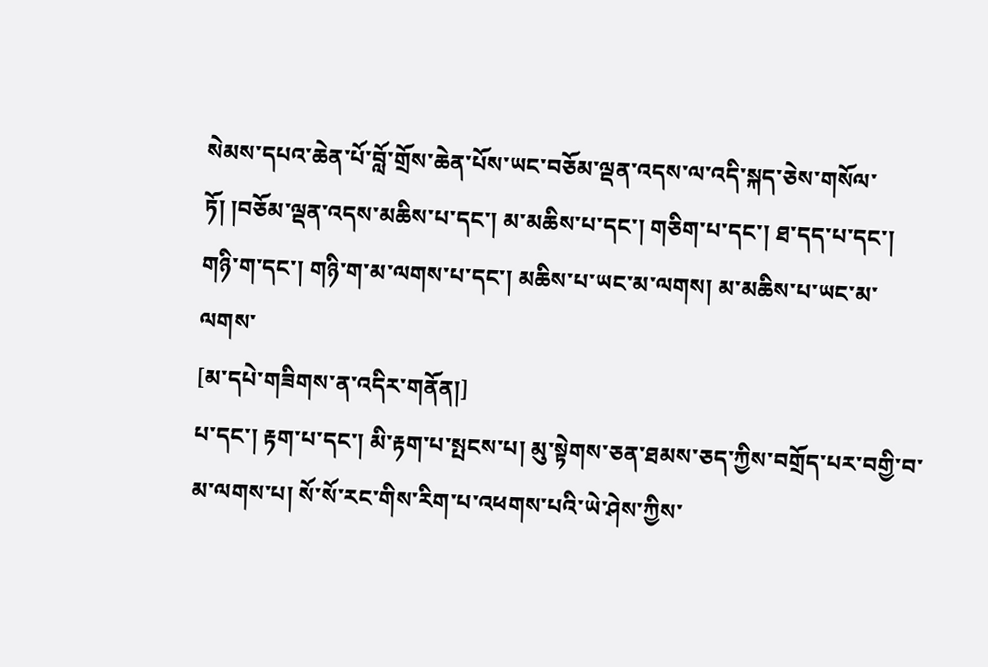སེམས་དཔའ་ཆེན་པོ་བློ་གྲོས་ཆེན་པོས་ཡང་བཅོམ་ལྡན་འདས་ལ་འདི་སྐད་ཅེས་གསོལ་ཏོ། །བཅོམ་ལྡན་འདས་མཆིས་པ་དང་། མ་མཆིས་པ་དང་། གཅིག་པ་དང་། ཐ་དད་པ་དང་། གཉི་ག་དང་། གཉི་ག་མ་ལགས་པ་དང་། མཆིས་པ་ཡང་མ་ལགས། མ་མཆིས་པ་ཡང་མ་ལགས་
[མ་དཔེ་གཟིགས་ན་འདིར་གནོན།]
པ་དང་། རྟག་པ་དང་། མི་རྟག་པ་སྤངས་པ། མུ་སྟེགས་ཅན་ཐམས་ཅད་ཀྱིས་བགྲོད་པར་བགྱི་བ་མ་ལགས་པ། སོ་སོ་རང་གིས་རིག་པ་འཕགས་པའི་ཡེ་ཤེས་ཀྱིས་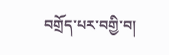བགྲོད་པར་བགྱི་བ།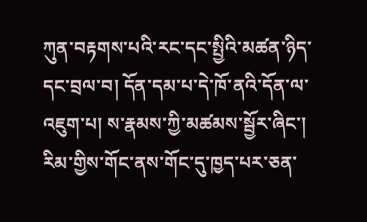ཀུན་བརྟགས་པའི་རང་དང་སྤྱིའི་མཚན་ཉིད་དང་བྲལ་བ། དོན་དམ་པ་དེ་ཁོ་ནའི་དོན་ལ་འཇུག་པ། ས་རྣམས་ཀྱི་མཚམས་སྦྱོར་ཞིང་། རིམ་གྱིས་གོང་ནས་གོང་དུ་ཁྱད་པར་ཅན་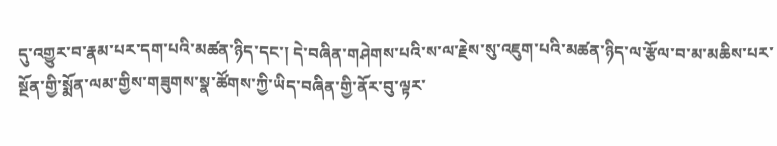དུ་འགྱུར་བ་རྣམ་པར་དག་པའི་མཚན་ཉིད་དང་། དེ་བཞིན་གཤེགས་པའི་ས་ལ་རྗེས་སུ་འཇུག་པའི་མཚན་ཉིད་ལ་རྩོལ་བ་མ་མཆིས་པར་སྔོན་གྱི་སྨོན་ལམ་གྱིས་གཟུགས་སྣ་ཚོགས་ཀྱི་ཡིད་བཞིན་གྱི་ནོར་བུ་ལྟར་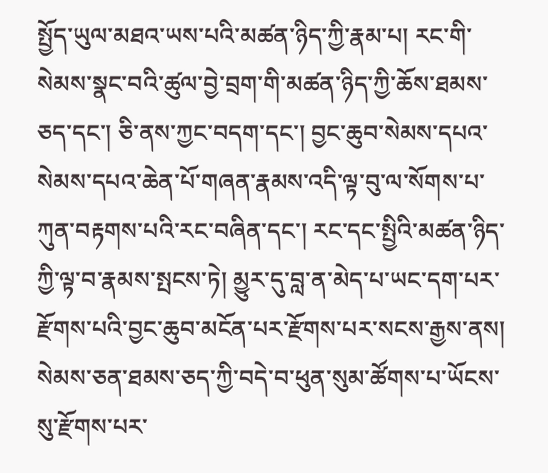སྤྱོད་ཡུལ་མཐའ་ཡས་པའི་མཚན་ཉིད་ཀྱི་རྣམ་པ། རང་གི་སེམས་སྣང་བའི་ཚུལ་བྱེ་བྲག་གི་མཚན་ཉིད་ཀྱི་ཆོས་ཐམས་ཅད་དང་། ཅི་ནས་ཀྱང་བདག་དང་། བྱང་ཆུབ་སེམས་དཔའ་སེམས་དཔའ་ཆེན་པོ་གཞན་རྣམས་འདི་ལྟ་བུ་ལ་སོགས་པ་ཀུན་བརྟགས་པའི་རང་བཞིན་དང་། རང་དང་སྤྱིའི་མཚན་ཉིད་ཀྱི་ལྟ་བ་རྣམས་སྤངས་ཏེ། མྱུར་དུ་བླ་ན་མེད་པ་ཡང་དག་པར་རྫོགས་པའི་བྱང་ཆུབ་མངོན་པར་རྫོགས་པར་སངས་རྒྱས་ནས། སེམས་ཅན་ཐམས་ཅད་ཀྱི་བདེ་བ་ཕུན་སུམ་ཚོགས་པ་ཡོངས་སུ་རྫོགས་པར་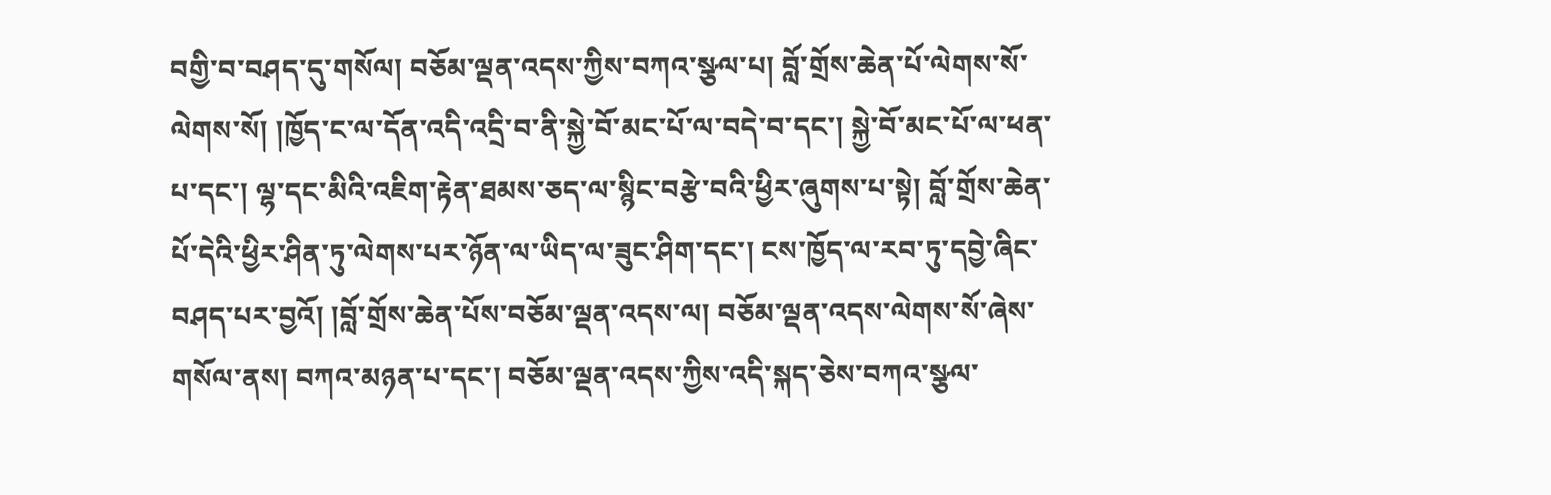བགྱི་བ་བཤད་དུ་གསོལ། བཅོམ་ལྡན་འདས་ཀྱིས་བཀའ་སྩལ་པ། བློ་གྲོས་ཆེན་པོ་ལེགས་སོ་ལེགས་སོ། །ཁྱོད་ང་ལ་དོན་འདི་འདྲི་བ་ནི་སྐྱེ་བོ་མང་པོ་ལ་བདེ་བ་དང་། སྐྱེ་བོ་མང་པོ་ལ་ཕན་པ་དང་། ལྷ་དང་མིའི་འཇིག་རྟེན་ཐམས་ཅད་ལ་སྙིང་བརྩེ་བའི་ཕྱིར་ཞུགས་པ་སྟེ། བློ་གྲོས་ཆེན་པོ་དེའི་ཕྱིར་ཤིན་ཏུ་ལེགས་པར་ཉོན་ལ་ཡིད་ལ་ཟུང་ཤིག་དང་། ངས་ཁྱོད་ལ་རབ་ཏུ་དབྱེ་ཞིང་བཤད་པར་བྱའོ། །བློ་གྲོས་ཆེན་པོས་བཅོམ་ལྡན་འདས་ལ། བཅོམ་ལྡན་འདས་ལེགས་སོ་ཞེས་གསོལ་ནས། བཀའ་མཉན་པ་དང་། བཅོམ་ལྡན་འདས་ཀྱིས་འདི་སྐད་ཅེས་བཀའ་སྩལ་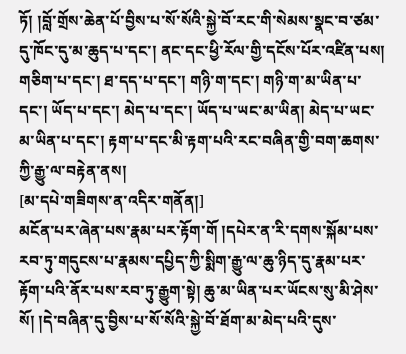ཏོ། །བློ་གྲོས་ཆེན་པོ་བྱིས་པ་སོ་སོའི་སྐྱེ་བོ་རང་གི་སེམས་སྣང་བ་ཙམ་དུ་ཁོང་དུ་མ་ཆུད་པ་དང་། ནང་དང་ཕྱི་རོལ་གྱི་དངོས་པོར་འཛིན་པས། གཅིག་པ་དང་། ཐ་དད་པ་དང་། གཉི་ག་དང་། གཉི་ག་མ་ཡིན་པ་དང་། ཡོད་པ་དང་། མེད་པ་དང་། ཡོད་པ་ཡང་མ་ཡིན། མེད་པ་ཡང་མ་ཡིན་པ་དང་། རྟག་པ་དང་མི་རྟག་པའི་རང་བཞིན་གྱི་བག་ཆགས་ཀྱི་རྒྱུ་ལ་བརྟེན་ནས།
[མ་དཔེ་གཟིགས་ན་འདིར་གནོན།]
མངོན་པར་ཞེན་པས་རྣམ་པར་རྟོག་གོ །དཔེར་ན་རི་དགས་སྐོམ་པས་རབ་ཏུ་གདུངས་པ་རྣམས་དཔྱིད་ཀྱི་སྨིག་རྒྱུ་ལ་ཆུ་ཉིད་དུ་རྣམ་པར་རྟོག་པའི་ནོར་པས་རབ་ཏུ་རྒྱུག་སྟེ། ཆུ་མ་ཡིན་པར་ཡོངས་སུ་མི་ཤེས་སོ། །དེ་བཞིན་དུ་བྱིས་པ་སོ་སོའི་སྐྱེ་བོ་ཐོག་མ་མེད་པའི་དུས་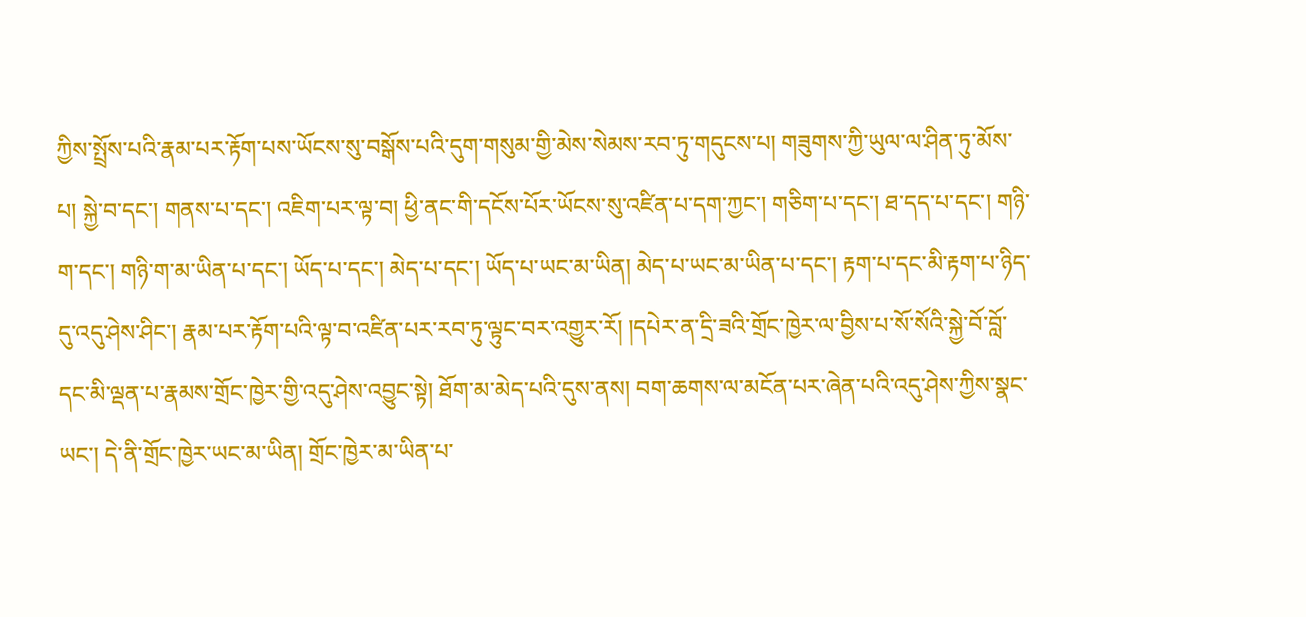ཀྱིས་སྤྲོས་པའི་རྣམ་པར་རྟོག་པས་ཡོངས་སུ་བསྒོས་པའི་དུག་གསུམ་གྱི་མེས་སེམས་རབ་ཏུ་གདུངས་པ། གཟུགས་ཀྱི་ཡུལ་ལ་ཤིན་ཏུ་མོས་པ། སྐྱེ་བ་དང་། གནས་པ་དང་། འཇིག་པར་ལྟ་བ། ཕྱི་ནང་གི་དངོས་པོར་ཡོངས་སུ་འཛིན་པ་དག་ཀྱང་། གཅིག་པ་དང་། ཐ་དད་པ་དང་། གཉི་ག་དང་། གཉི་ག་མ་ཡིན་པ་དང་། ཡོད་པ་དང་། མེད་པ་དང་། ཡོད་པ་ཡང་མ་ཡིན། མེད་པ་ཡང་མ་ཡིན་པ་དང་། རྟག་པ་དང་མི་རྟག་པ་ཉིད་དུ་འདུ་ཤེས་ཤིང་། རྣམ་པར་རྟོག་པའི་ལྟ་བ་འཛིན་པར་རབ་ཏུ་ལྟུང་བར་འགྱུར་རོ། །དཔེར་ན་དྲི་ཟའི་གྲོང་ཁྱེར་ལ་བྱིས་པ་སོ་སོའི་སྐྱེ་བོ་བློ་དང་མི་ལྡན་པ་རྣམས་གྲོང་ཁྱེར་གྱི་འདུ་ཤེས་འབྱུང་སྟེ། ཐོག་མ་མེད་པའི་དུས་ནས། བག་ཆགས་ལ་མངོན་པར་ཞེན་པའི་འདུ་ཤེས་ཀྱིས་སྣང་ཡང་། དེ་ནི་གྲོང་ཁྱེར་ཡང་མ་ཡིན། གྲོང་ཁྱེར་མ་ཡིན་པ་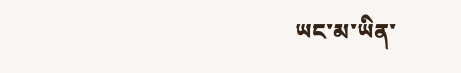ཡང་མ་ཡིན་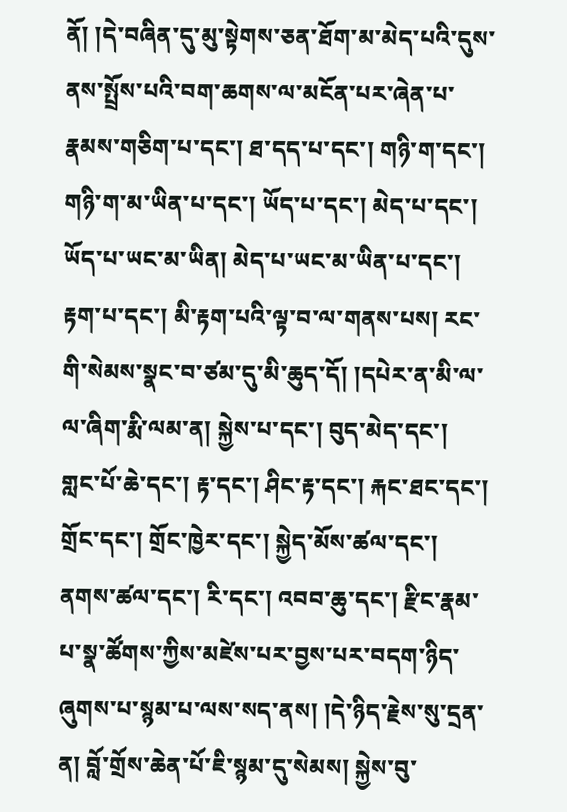ནོ། །དེ་བཞིན་དུ་མུ་སྟེགས་ཅན་ཐོག་མ་མེད་པའི་དུས་ནས་སྤྲོས་པའི་བག་ཆགས་ལ་མངོན་པར་ཞེན་པ་རྣམས་གཅིག་པ་དང་། ཐ་དད་པ་དང་། གཉི་ག་དང་། གཉི་ག་མ་ཡིན་པ་དང་། ཡོད་པ་དང་། མེད་པ་དང་། ཡོད་པ་ཡང་མ་ཡིན། མེད་པ་ཡང་མ་ཡིན་པ་དང་། རྟག་པ་དང་། མི་རྟག་པའི་ལྟ་བ་ལ་གནས་པས། རང་གི་སེམས་སྣང་བ་ཙམ་དུ་མི་ཆུད་དོ། །དཔེར་ན་མི་ལ་ལ་ཞིག་རྨི་ལམ་ན། སྐྱེས་པ་དང་། བུད་མེད་དང་། གླང་པོ་ཆེ་དང་། རྟ་དང་། ཤིང་རྟ་དང་། རྐང་ཐང་དང་། གྲོང་དང་། གྲོང་ཁྱེར་དང་། སྐྱེད་མོས་ཚལ་དང་། ནགས་ཚལ་དང་། རི་དང་། འབབ་ཆུ་དང་། རྫིང་རྣམ་པ་སྣ་ཚོགས་ཀྱིས་མཛེས་པར་བྱས་པར་བདག་ཉིད་ཞུགས་པ་སྙམ་པ་ལས་སད་ནས། །དེ་ཉིད་རྗེས་སུ་དྲན་ན། བློ་གྲོས་ཆེན་པོ་ཇི་སྙམ་དུ་སེམས། སྐྱེས་བུ་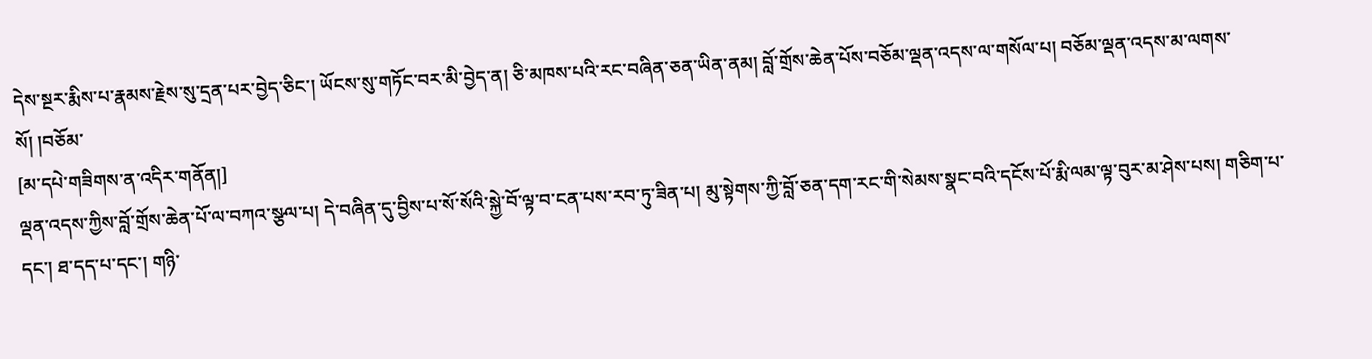དེས་སྔར་རྨིས་པ་རྣམས་རྗེས་སུ་དྲན་པར་བྱེད་ཅིང་། ཡོངས་སུ་གཏོང་བར་མི་བྱེད་ན། ཅི་མཁས་པའི་རང་བཞིན་ཅན་ཡིན་ནམ། བློ་གྲོས་ཆེན་པོས་བཅོམ་ལྡན་འདས་ལ་གསོལ་པ། བཅོམ་ལྡན་འདས་མ་ལགས་སོ། །བཅོམ་
[མ་དཔེ་གཟིགས་ན་འདིར་གནོན།]
ལྡན་འདས་ཀྱིས་བློ་གྲོས་ཆེན་པོ་ལ་བཀའ་སྩལ་པ། དེ་བཞིན་དུ་བྱིས་པ་སོ་སོའི་སྐྱེ་བོ་ལྟ་བ་ངན་པས་རབ་ཏུ་ཟིན་པ། མུ་སྟེགས་ཀྱི་བློ་ཅན་དག་རང་གི་སེམས་སྣང་བའི་དངོས་པོ་རྨི་ལམ་ལྟ་བུར་མ་ཤེས་པས། གཅིག་པ་དང་། ཐ་དད་པ་དང་། གཉི་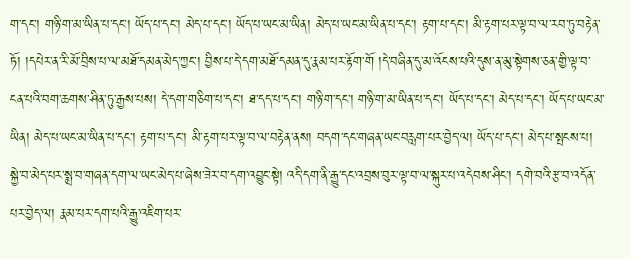ག་དང་། གཉི་ག་མ་ཡིན་པ་དང་། ཡོད་པ་དང་། མེད་པ་དང་། ཡོད་པ་ཡང་མ་ཡིན། མེད་པ་ཡང་མ་ཡིན་པ་དང་། རྟག་པ་དང་། མི་རྟག་པར་ལྟ་བ་ལ་རབ་ཏུ་བརྟེན་ཏོ། །དཔེར་ན་རི་མོ་བྲིས་པ་ལ་མཐོ་དམན་མེད་ཀྱང་། བྱིས་པ་དེ་དག་མཐོ་དམན་དུ་རྣམ་པར་རྟོག་གོ །དེ་བཞིན་དུ་མ་འོངས་པའི་དུས་ན་མུ་སྟེགས་ཅན་གྱི་ལྟ་བ་ངན་པའི་བག་ཆགས་ཤིན་ཏུ་རྒྱས་པས། དེ་དག་གཅིག་པ་དང་། ཐ་དད་པ་དང་། གཉི་ག་དང་། གཉི་ག་མ་ཡིན་པ་དང་། ཡོད་པ་དང་། མེད་པ་དང་། ཡོད་པ་ཡང་མ་ཡིན། མེད་པ་ཡང་མ་ཡིན་པ་དང་། རྟག་པ་དང་། མི་རྟག་པར་ལྟ་བ་ལ་བརྟེན་ནས། བདག་དང་གཞན་ཡང་བརླག་པར་བྱེད་ལ། ཡོད་པ་དང་། མེད་པ་སྤངས་པ། སྐྱེ་བ་མེད་པར་སྨྲ་བ་གཞན་དག་ལ་ཡང་མེད་པ་ཞེས་ཟེར་བ་དག་འབྱུང་སྟེ། འདི་དག་ནི་རྒྱུ་དང་འབྲས་བུར་ལྟ་བ་ལ་སྐུར་པ་འདེབས་ཤིང་། དགེ་བའི་རྩ་བ་འདོན་པར་བྱེད་ལ། རྣམ་པར་དག་པའི་རྒྱུ་འཇིག་པར་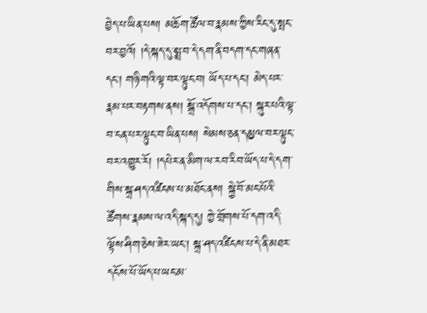བྱེད་པ་ཡིན་པས། མཆོག་ཚོལ་བ་རྣམས་ཀྱིས་རིང་དུ་སྤང་བར་བྱའོ། །དེ་སྐད་དུ་སྨྲ་བ་དེ་དག་ནི་བདག་དང་གཞན་དང་། གཉི་གའི་ལྟ་བར་ལྟུང་བ། ཡོད་པ་དང་། མེད་པར་རྣམ་པར་བརྟགས་ནས། སྒྲོ་འདོགས་པ་དང་། སྐུར་པའི་ལྟ་བ་ངན་པར་ལྟུང་བ་ཡིན་པས། སེམས་ཅན་དམྱལ་བར་ལྟུང་བར་འགྱུར་རོ། །དཔེར་ན་མིག་ལ་རབ་རིབ་ཡོད་པ་དེ་དག་གིས་སྐྲ་ཤད་འཛིངས་པ་མཐོང་ནས། སྐྱེ་བོ་མང་པོའི་ཚོགས་རྣམས་ལ་འདི་སྐད་དུ། ཀྱེ་གྲོགས་པོ་དག་འདི་ལྟོས་ཤིག་ཅེས་ཟེར་ཡང་། སྐྲ་ཤད་འཛིངས་པ་དེ་ནི་མཐར་དངོས་པོ་ཡོད་པ་ཡང་མ་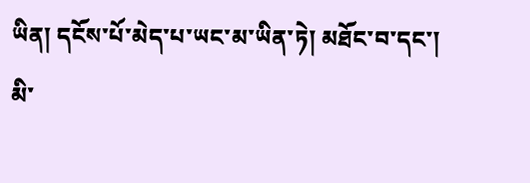ཡིན། དངོས་པོ་མེད་པ་ཡང་མ་ཡིན་ཏེ། མཐོང་བ་དང་། མི་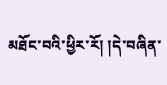མཐོང་བའི་ཕྱིར་རོ། །དེ་བཞིན་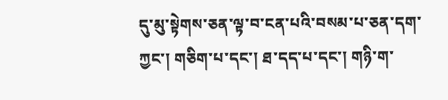དུ་མུ་སྟེགས་ཅན་ལྟ་བ་ངན་པའི་བསམ་པ་ཅན་དག་ཀྱང་། གཅིག་པ་དང་། ཐ་དད་པ་དང་། གཉི་ག་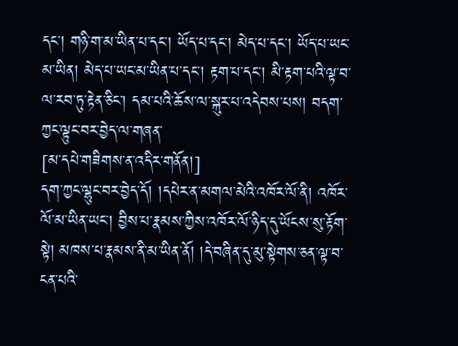དང་། གཉི་ག་མ་ཡིན་པ་དང་། ཡོད་པ་དང་། མེད་པ་དང་། ཡོད་པ་ཡང་མ་ཡིན། མེད་པ་ཡང་མ་ཡིན་པ་དང་། རྟག་པ་དང་། མི་རྟག་པའི་ལྟ་བ་ལ་རབ་ཏུ་རྟེན་ཅིང་། དམ་པའི་ཆོས་ལ་སྐུར་པ་འདེབས་པས། བདག་ཀྱང་ལྟུང་བར་བྱེད་ལ་གཞན་
[མ་དཔེ་གཟིགས་ན་འདིར་གནོན།]
དག་ཀྱང་ལྷུང་བར་བྱེད་དོ། །དཔེར་ན་མགལ་མེའི་འཁོར་ལོ་ནི། འཁོར་ལོ་མ་ཡིན་ཡང་། བྱིས་པ་རྣམས་ཀྱིས་འཁོར་ལོ་ཉིད་དུ་ཡོངས་སུ་རྟོག་སྟེ། མཁས་པ་རྣམས་ནི་མ་ཡིན་ནོ། །དེ་བཞིན་དུ་མུ་སྟེགས་ཅན་ལྟ་བ་ངན་པའི་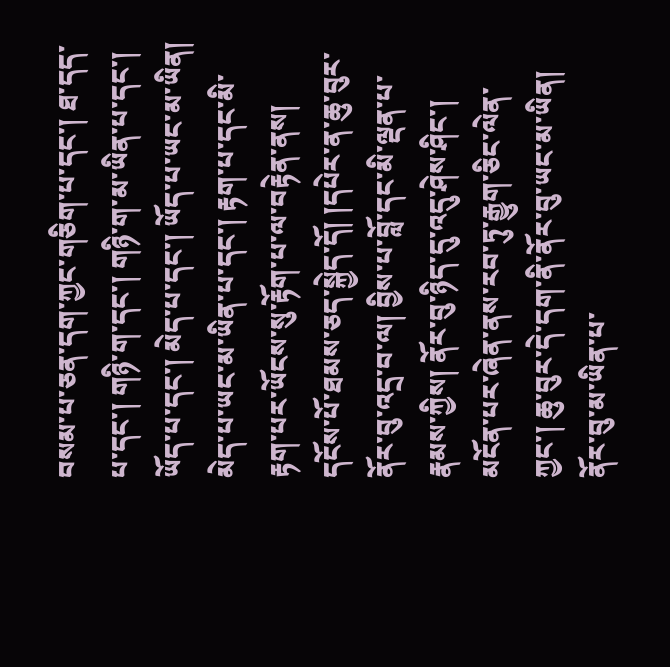བསམ་པ་ཅན་དག་ཀྱང་གཅིག་པ་དང་། ཐ་དད་པ་དང་། གཉི་ག་དང་། གཉི་ག་མ་ཡིན་པ་དང་། ཡོད་པ་དང་། མེད་པ་དང་། ཡོད་པ་ཡང་མ་ཡིན། མེད་པ་ཡང་མ་ཡིན་པ་དང་། རྟག་པ་དང་མི་རྟག་པར་ཡོངས་སུ་རྟོག་པ་ལ་བརྟེན་ནས། དངོས་པོ་ཐམས་ཅད་སྐྱེད་དོ། །དཔེར་ན་ཆུ་བུར་ནོར་བུ་འདྲ་བ་ལ། བྱིས་པ་བློ་དང་མི་ལྡན་པ་རྣམས་ཀྱིས། ནོར་བུ་ཉིད་དུ་འདུ་ཤེས་ཤིང་། མངོན་པར་ཞེན་ནས་རབ་ཏུ་རྒྱུག་ཅིང་ལེན་ཀྱང་། ཆུ་བུར་དེ་དག་ནི་ནོར་བུ་ཡང་མ་ཡིན། ནོར་བུ་མ་ཡིན་པ་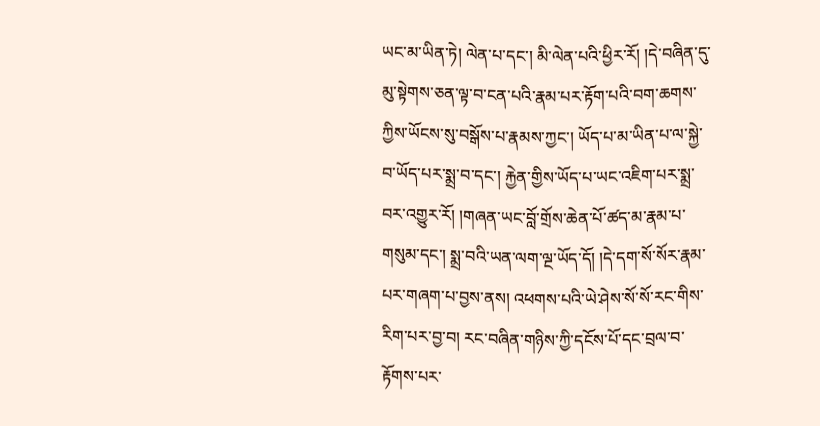ཡང་མ་ཡིན་ཏེ། ལེན་པ་དང་། མི་ལེན་པའི་ཕྱིར་རོ། །དེ་བཞིན་དུ་མུ་སྟེགས་ཅན་ལྟ་བ་ངན་པའི་རྣམ་པར་རྟོག་པའི་བག་ཆགས་ཀྱིས་ཡོངས་སུ་བསྒོས་པ་རྣམས་ཀྱང་། ཡོད་པ་མ་ཡིན་པ་ལ་སྐྱེ་བ་ཡོད་པར་སྨྲ་བ་དང་། རྐྱེན་གྱིས་ཡོད་པ་ཡང་འཇིག་པར་སྨྲ་བར་འགྱུར་རོ། །གཞན་ཡང་བློ་གྲོས་ཆེན་པོ་ཚད་མ་རྣམ་པ་གསུམ་དང་། སྨྲ་བའི་ཡན་ལག་ལྔ་ཡོད་དོ། །དེ་དག་སོ་སོར་རྣམ་པར་གཞག་པ་བྱས་ནས། འཕགས་པའི་ཡེ་ཤེས་སོ་སོ་རང་གིས་རིག་པར་བྱ་བ། རང་བཞིན་གཉིས་ཀྱི་དངོས་པོ་དང་བྲལ་བ་རྟོགས་པར་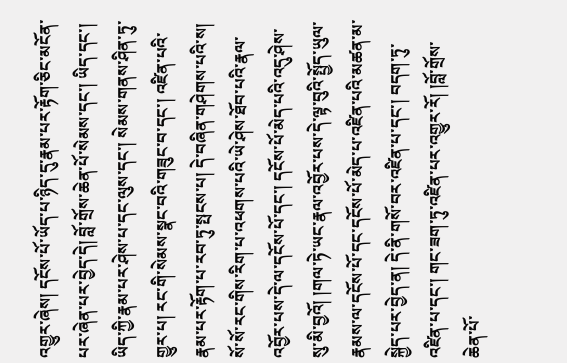འགྱུར་ཞེས། དངོས་པོ་ཡོད་པ་ཉིད་དུ་རྣམ་པར་རྟོག་ཅིང་མངོན་པར་ཞེན་པར་བྱེད་དེ། བློ་གྲོས་ཆེན་པོ་སེམས་དང་། ཡིད་དང་། ཡིད་ཀྱི་རྣམ་པར་ཤེས་པ་དང་ལུས་དང་། སེམས་གནས་ཤིན་ཏུ་གྱུར་པ། རང་གི་སེམས་སྣང་བའི་གཟུང་བ་དང་། འཛིན་པའི་རྣམ་པར་རྟོག་པ་རབ་ཏུ་སྤངས་པ། དེ་བཞིན་གཤེགས་པའི་ས། སོ་སོ་རང་གིས་རིག་པ་འཕགས་པའི་ཡེ་ཤེས་ཐོབ་པའི་རྣལ་འབྱོར་པས་དེ་ལ་དངོས་པོ་དང་། དངོས་པོ་མེད་པའི་འདུ་ཤེས་སུ་མི་བྱའོ། །གལ་ཏེ་ཡང་རྣལ་འབྱོར་པས་དེ་ལྟ་བུའི་སྤྱོད་ཡུལ་རྣམས་ལ་དངོས་པོ་དང་དངོས་པོ་མེད་པ་འཛིན་པའི་མཚན་མ་སྐྱེད་པར་བྱེད་ན། དེ་ནི་གསོ་བར་འཛིན་པ་དང་། བདག་ཏུ་འཛིན་པ་དང་། གང་ཟག་ཏུ་འཛིན་པར་འགྱུར་རོ། །བློ་གྲོས་ཆེན་པོ་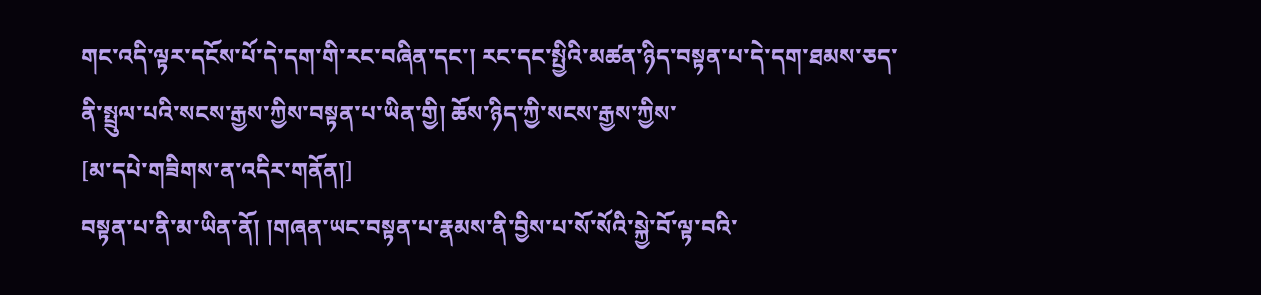གང་འདི་ལྟར་དངོས་པོ་དེ་དག་གི་རང་བཞིན་དང་། རང་དང་སྤྱིའི་མཚན་ཉིད་བསྟན་པ་དེ་དག་ཐམས་ཅད་ནི་སྤྲུལ་པའི་སངས་རྒྱས་ཀྱིས་བསྟན་པ་ཡིན་གྱི། ཆོས་ཉིད་ཀྱི་སངས་རྒྱས་ཀྱིས་
[མ་དཔེ་གཟིགས་ན་འདིར་གནོན།]
བསྟན་པ་ནི་མ་ཡིན་ནོ། །གཞན་ཡང་བསྟན་པ་རྣམས་ནི་བྱིས་པ་སོ་སོའི་སྐྱེ་བོ་ལྟ་བའི་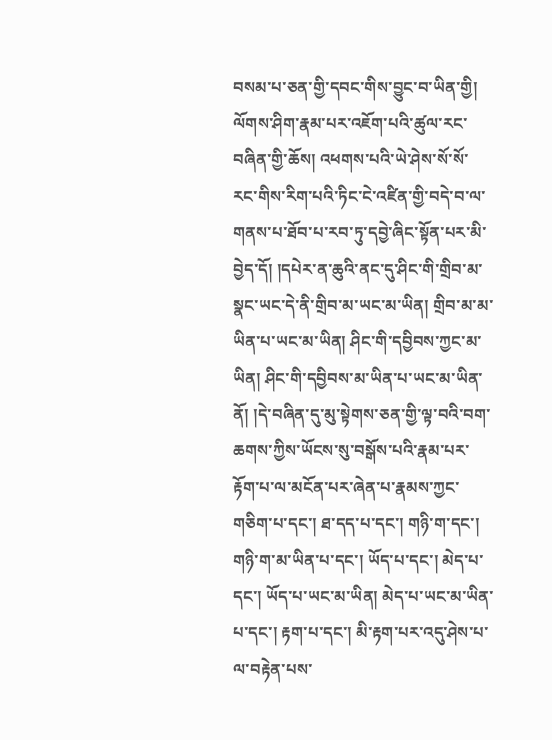བསམ་པ་ཅན་གྱི་དབང་གིས་བྱུང་བ་ཡིན་གྱི། ལོགས་ཤིག་རྣམ་པར་འཇོག་པའི་ཚུལ་རང་བཞིན་གྱི་ཆོས། འཕགས་པའི་ཡེ་ཤེས་སོ་སོ་རང་གིས་རིག་པའི་ཏིང་ངེ་འཛིན་གྱི་བདེ་བ་ལ་གནས་པ་ཐོབ་པ་རབ་ཏུ་དབྱེ་ཞིང་སྟོན་པར་མི་བྱེད་དོ། །དཔེར་ན་ཆུའི་ནང་དུ་ཤིང་གི་གྲིབ་མ་སྣང་ཡང་དེ་ནི་གྲིབ་མ་ཡང་མ་ཡིན། གྲིབ་མ་མ་ཡིན་པ་ཡང་མ་ཡིན། ཤིང་གི་དབྱིབས་ཀྱང་མ་ཡིན། ཤིང་གི་དབྱིབས་མ་ཡིན་པ་ཡང་མ་ཡིན་ནོ། །དེ་བཞིན་དུ་མུ་སྟེགས་ཅན་གྱི་ལྟ་བའི་བག་ཆགས་ཀྱིས་ཡོངས་སུ་བསྒོས་པའི་རྣམ་པར་རྟོག་པ་ལ་མངོན་པར་ཞེན་པ་རྣམས་ཀྱང་གཅིག་པ་དང་། ཐ་དད་པ་དང་། གཉི་ག་དང་། གཉི་ག་མ་ཡིན་པ་དང་། ཡོད་པ་དང་། མེད་པ་དང་། ཡོད་པ་ཡང་མ་ཡིན། མེད་པ་ཡང་མ་ཡིན་པ་དང་། རྟག་པ་དང་། མི་རྟག་པར་འདུ་ཤེས་པ་ལ་བརྟེན་པས་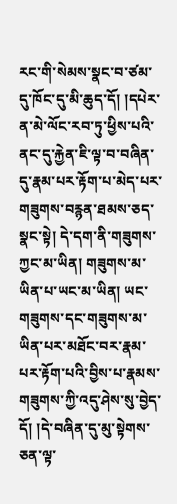རང་གི་སེམས་སྣང་བ་ཙམ་དུ་ཁོང་དུ་མི་ཆུད་དོ། །དཔེར་ན་མེ་ལོང་རབ་ཏུ་ཕྱིས་པའི་ནང་དུ་རྐྱེན་ཇི་ལྟ་བ་བཞིན་དུ་རྣམ་པར་རྟོག་པ་མེད་པར་གཟུགས་བརྙན་ཐམས་ཅད་སྣང་སྟེ། དེ་དག་ནི་གཟུགས་ཀྱང་མ་ཡིན། གཟུགས་མ་ཡིན་པ་ཡང་མ་ཡིན། ཡང་གཟུགས་དང་གཟུགས་མ་ཡིན་པར་མཐོང་བར་རྣམ་པར་རྟོག་པའི་བྱིས་པ་རྣམས་གཟུགས་ཀྱི་འདུ་ཤེས་སུ་བྱེད་དོ། །དེ་བཞིན་དུ་མུ་སྟེགས་ཅན་ལྟ་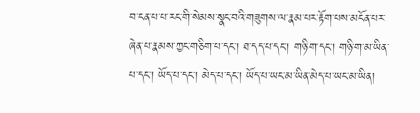བ་ངན་པ་པ་རང་གི་སེམས་སྣང་བའི་གཟུགས་ལ་རྣམ་པར་རྟོག་པས་མངོན་པར་ཞེན་པ་རྣམས་ཀྱང་གཅིག་པ་དང་། ཐ་དད་པ་དང་། གཉི་ག་དང་། གཉི་ག་མ་ཡིན་པ་དང་། ཡོད་པ་དང་། མེད་པ་དང་། ཡོད་པ་ཡང་མ་ཡིན་མེད་པ་ཡང་མ་ཡིན།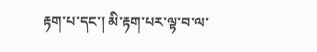རྟག་པ་དང་། མི་རྟག་པར་ལྟ་བ་ལ་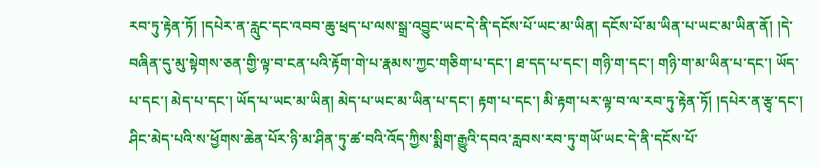རབ་ཏུ་རྟེན་ཏོ། །དཔེར་ན་རླུང་དང་འབབ་ཆུ་ཕྲད་པ་ལས་སྒྲ་འབྱུང་ཡང་དེ་ནི་དངོས་པོ་ཡང་མ་ཡིན། དངོས་པོ་མ་ཡིན་པ་ཡང་མ་ཡིན་ནོ། །དེ་བཞིན་དུ་མུ་སྟེགས་ཅན་གྱི་ལྟ་བ་ངན་པའི་རྟོག་གེ་པ་རྣམས་ཀྱང་གཅིག་པ་དང་། ཐ་དད་པ་དང་། གཉི་ག་དང་། གཉི་ག་མ་ཡིན་པ་དང་། ཡོད་པ་དང་། མེད་པ་དང་། ཡོད་པ་ཡང་མ་ཡིན། མེད་པ་ཡང་མ་ཡིན་པ་དང་། རྟག་པ་དང་། མི་རྟག་པར་ལྟ་བ་ལ་རབ་ཏུ་རྟེན་ཏོ། །དཔེར་ན་རྩྭ་དང་། ཤིང་མེད་པའི་ས་ཕྱོགས་ཆེན་པོར་ཉི་མ་ཤིན་ཏུ་ཚ་བའི་འོད་ཀྱིས་སྨིག་རྒྱུའི་དབའ་རླབས་རབ་ཏུ་གཡོ་ཡང་དེ་ནི་དངོས་པོ་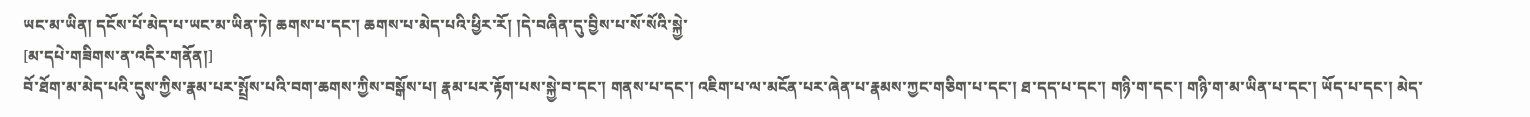ཡང་མ་ཡིན། དངོས་པོ་མེད་པ་ཡང་མ་ཡིན་ཏེ། ཆགས་པ་དང་། ཆགས་པ་མེད་པའི་ཕྱིར་རོ། །དེ་བཞིན་དུ་བྱིས་པ་སོ་སོའི་སྐྱེ་
[མ་དཔེ་གཟིགས་ན་འདིར་གནོན།]
བོ་ཐོག་མ་མེད་པའི་དུས་ཀྱིས་རྣམ་པར་སྤྲོས་པའི་བག་ཆགས་ཀྱིས་བསྒོས་པ། རྣམ་པར་རྟོག་པས་སྐྱེ་བ་དང་། གནས་པ་དང་། འཇིག་པ་ལ་མངོན་པར་ཞེན་པ་རྣམས་ཀྱང་གཅིག་པ་དང་། ཐ་དད་པ་དང་། གཉི་ག་དང་། གཉི་ག་མ་ཡིན་པ་དང་། ཡོད་པ་དང་། མེད་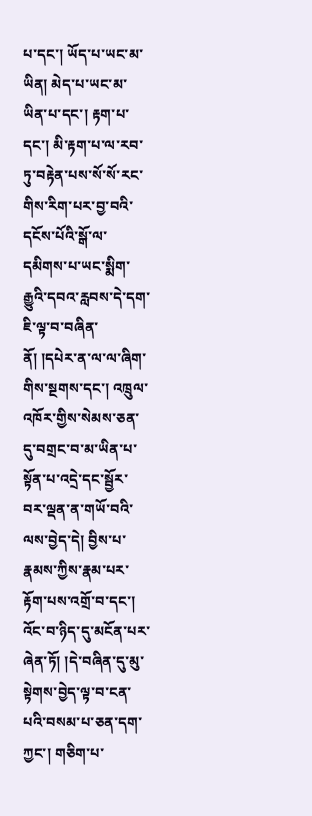པ་དང་། ཡོད་པ་ཡང་མ་ཡིན། མེད་པ་ཡང་མ་ཡིན་པ་དང་། རྟག་པ་དང་། མི་རྟག་པ་ལ་རབ་ཏུ་བརྟེན་པས་སོ་སོ་རང་གིས་རིག་པར་བྱ་བའི་དངོས་པོའི་སྒོ་ལ་དམིགས་པ་ཡང་སྨིག་རྒྱུའི་དབའ་རླབས་དེ་དག་ཇི་ལྟ་བ་བཞིན་ནོ། །དཔེར་ན་ལ་ལ་ཞིག་གིས་སྔགས་དང་། འཁྲུལ་འཁོར་གྱིས་སེམས་ཅན་དུ་བགྲང་བ་མ་ཡིན་པ་སྟོན་པ་འདྲེ་དང་སྦྱོར་བར་ལྡན་ན་གཡོ་བའི་ལས་བྱེད་དེ། བྱིས་པ་རྣམས་ཀྱིས་རྣམ་པར་རྟོག་པས་འགྲོ་བ་དང་། འོང་བ་ཉིད་དུ་མངོན་པར་ཞེན་ཏོ། །དེ་བཞིན་དུ་མུ་སྟེགས་བྱེད་ལྟ་བ་ངན་པའི་བསམ་པ་ཅན་དག་ཀྱང་། གཅིག་པ་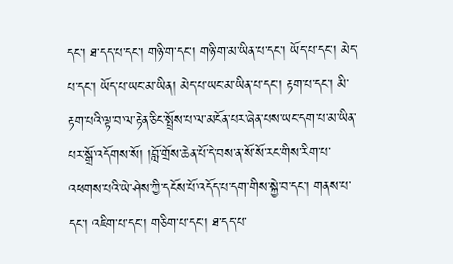དང་། ཐ་དད་པ་དང་། གཉི་ག་དང་། གཉི་ག་མ་ཡིན་པ་དང་། ཡོད་པ་དང་། མེད་པ་དང་། ཡོད་པ་ཡང་མ་ཡིན། མེད་པ་ཡང་མ་ཡིན་པ་དང་། རྟག་པ་དང་། མི་རྟག་པའི་ལྟ་བ་ལ་རྟེན་ཅིང་སྤྲོས་པ་ལ་མངོན་པར་ཞེན་པས་ཡང་དག་པ་མ་ཡིན་པར་སྒྲོ་འདོགས་སོ། །བློ་གྲོས་ཆེན་པོ་དེ་བས་ན་སོ་སོ་རང་གིས་རིག་པ་འཕགས་པའི་ཡེ་ཤེས་ཀྱི་དངོས་པོ་འདོད་པ་དག་གིས་སྐྱེ་བ་དང་། གནས་པ་དང་། འཇིག་པ་དང་། གཅིག་པ་དང་། ཐ་དད་པ་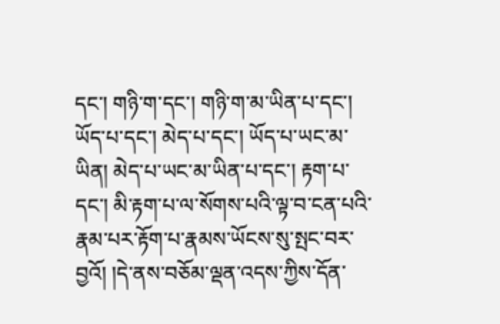དང་། གཉི་ག་དང་། གཉི་ག་མ་ཡིན་པ་དང་། ཡོད་པ་དང་། མེད་པ་དང་། ཡོད་པ་ཡང་མ་ཡིན། མེད་པ་ཡང་མ་ཡིན་པ་དང་། རྟག་པ་དང་། མི་རྟག་པ་ལ་སོགས་པའི་ལྟ་བ་ངན་པའི་རྣམ་པར་རྟོག་པ་རྣམས་ཡོངས་སུ་སྤང་བར་བྱའོ། །དེ་ནས་བཅོམ་ལྡན་འདས་ཀྱིས་དོན་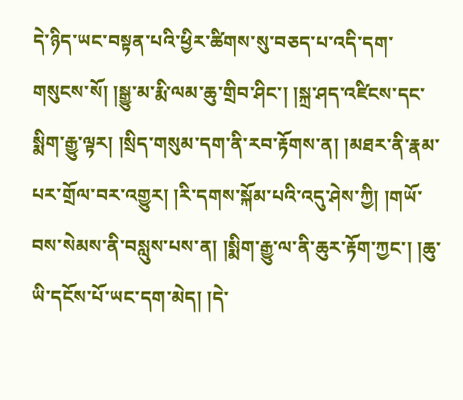དེ་ཉིད་ཡང་བསྟན་པའི་ཕྱིར་ཚིགས་སུ་བཅད་པ་འདི་དག་གསུངས་སོ། །སྒྱུ་མ་རྨི་ལམ་ཆུ་གྲིབ་ཤིང་། །སྐྲ་ཤད་འཛིངས་དང་སྨིག་རྒྱུ་ལྟར། །སྲིད་གསུམ་དག་ནི་རབ་རྟོགས་ན། །མཐར་ནི་རྣམ་པར་གྲོལ་བར་འགྱུར། །རི་དགས་སྐོམ་པའི་འདུ་ཤེས་ཀྱི། །གཡོ་བས་སེམས་ནི་བསླུས་པས་ན། །སྨིག་རྒྱུ་ལ་ནི་ཆུར་རྟོག་ཀྱང་། །ཆུ་ཡི་དངོས་པོ་ཡང་དག་མེད། །དེ་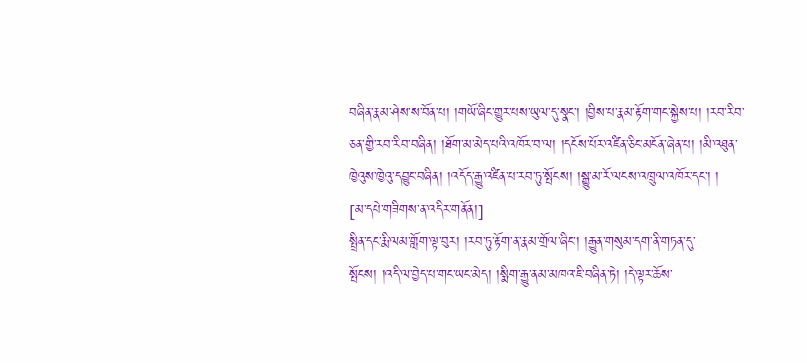བཞིན་རྣམ་ཤེས་ས་བོན་པ། །གཡོ་ཞིང་གྱུར་པས་ཡུལ་དུ་སྣང་། །བྱིས་པ་རྣམ་རྟོག་གང་སྐྱེས་པ། །རབ་རིབ་ཅན་གྱི་རབ་རིབ་བཞིན། །ཐོག་མ་མེད་པའི་འཁོར་བ་ལ། །དངོས་པོར་འཛིན་ཅིང་མངོན་ཞེན་པ། །མི་འཐུན་ཁྱེའུས་ཁྱེའུ་དབྱུང་བཞིན། །འདོད་རྒྱུ་འཛིན་པ་རབ་ཏུ་སྤོངས། །སྒྱུ་མ་རོ་ལངས་འཁྲུལ་འཁོར་དང་། །
[མ་དཔེ་གཟིགས་ན་འདིར་གནོན།]
སྤྲིན་དང་རྨི་ལམ་གློག་ལྟ་བུར། །རབ་ཏུ་རྟོག་ན་རྣམ་གྲོལ་ཞིང་། །རྒྱུན་གསུམ་དག་ནི་གཏན་དུ་སྤོངས། །འདི་ལ་བྱེད་པ་གང་ཡང་མེད། །སྨིག་རྒྱུ་ནམ་མཁའ་ཇི་བཞིན་ཏེ། །དེ་ལྟར་ཆོས་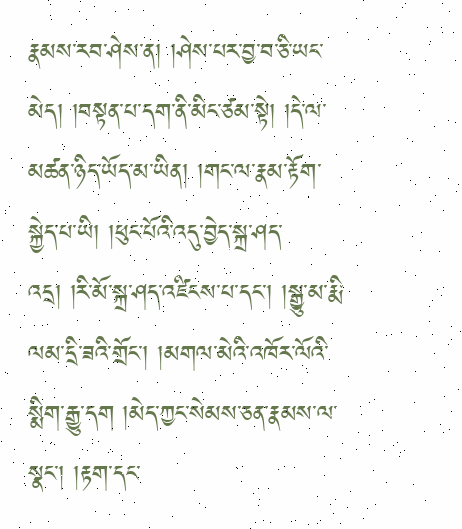རྣམས་རབ་ཤེས་ན། །ཤེས་པར་བྱ་བ་ཅི་ཡང་མེད། །བསྟན་པ་དག་ནི་མིང་ཙམ་སྟེ། །དེ་ལ་མཚན་ཉིད་ཡོད་མ་ཡིན། །གང་ལ་རྣམ་རྟོག་སྐྱེད་པ་ཡི། །ཕུང་པོའི་འདུ་བྱེད་སྐྲ་ཤད་འདྲ། །རི་མོ་སྐྲ་ཤད་འཛིངས་པ་དང་། །སྒྱུ་མ་རྨི་ལམ་དྲི་ཟའི་གྲོང་། །མགལ་མེའི་འཁོར་ལོའི་སྨིག་རྒྱུ་དག །མེད་ཀྱང་སེམས་ཅན་རྣམས་ལ་སྣང་། །རྟག་དང་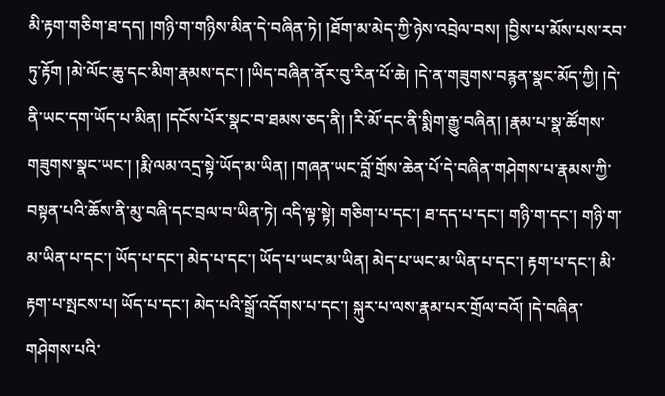མི་རྟག་གཅིག་ཐ་དད། །གཉི་ག་གཉིས་མིན་དེ་བཞིན་ཏེ། །ཐོག་མ་མེད་ཀྱི་ཉེས་འབྲེལ་བས། །བྱིས་པ་མོས་པས་རབ་ཏུ་རྟོག །མེ་ལོང་ཆུ་དང་མིག་རྣམས་དང་། །ཡིད་བཞིན་ནོར་བུ་རིན་པོ་ཆེ། །དེ་ན་གཟུགས་བརྙན་སྣང་མོད་ཀྱི། །དེ་ནི་ཡང་དག་ཡོད་པ་མིན། །དངོས་པོར་སྣང་བ་ཐམས་ཅད་ནི། །རི་མོ་དང་ནི་སྨིག་རྒྱུ་བཞིན། །རྣམ་པ་སྣ་ཚོགས་གཟུགས་སྣང་ཡང་། །རྨི་ལམ་འདྲ་སྟེ་ཡོད་མ་ཡིན། །གཞན་ཡང་བློ་གྲོས་ཆེན་པོ་དེ་བཞིན་གཤེགས་པ་རྣམས་ཀྱི་བསྟན་པའི་ཆོས་ནི་མུ་བཞི་དང་བྲལ་བ་ཡིན་ཏེ། འདི་ལྟ་སྟེ། གཅིག་པ་དང་། ཐ་དད་པ་དང་། གཉི་ག་དང་། གཉི་ག་མ་ཡིན་པ་དང་། ཡོད་པ་དང་། མེད་པ་དང་། ཡོད་པ་ཡང་མ་ཡིན། མེད་པ་ཡང་མ་ཡིན་པ་དང་། རྟག་པ་དང་། མི་རྟག་པ་སྤངས་པ། ཡོད་པ་དང་། མེད་པའི་སྒྲོ་འདོགས་པ་དང་། སྐུར་པ་ལས་རྣམ་པར་གྲོལ་བའོ། །དེ་བཞིན་གཤེགས་པའི་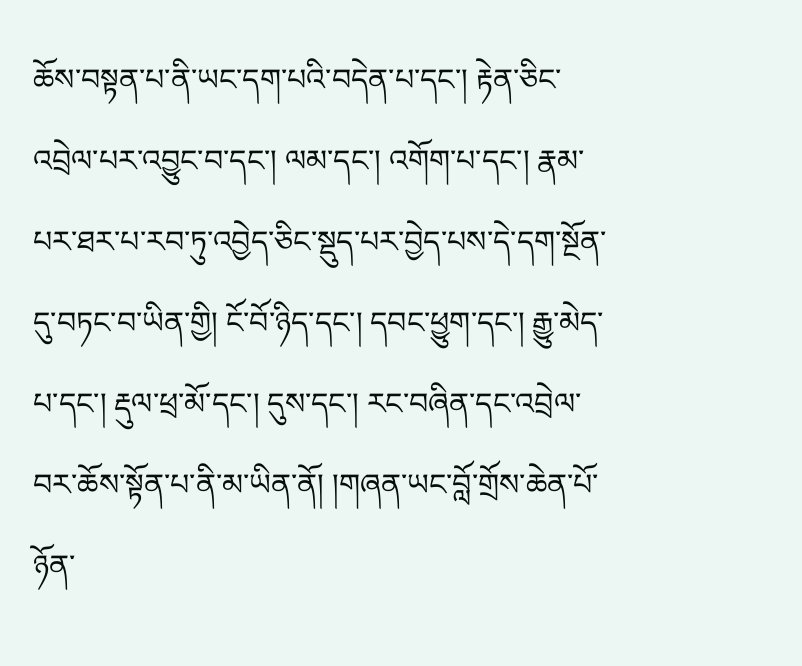ཆོས་བསྟན་པ་ནི་ཡང་དག་པའི་བདེན་པ་དང་། རྟེན་ཅིང་འབྲེལ་པར་འབྱུང་བ་དང་། ལམ་དང་། འགོག་པ་དང་། རྣམ་པར་ཐར་པ་རབ་ཏུ་འབྱེད་ཅིང་སྡུད་པར་བྱེད་པས་དེ་དག་སྔོན་དུ་བཏང་བ་ཡིན་གྱི། ངོ་བོ་ཉིད་དང་། དབང་ཕྱུག་དང་། རྒྱུ་མེད་པ་དང་། རྡུལ་ཕྲ་མོ་དང་། དུས་དང་། རང་བཞིན་དང་འབྲེལ་བར་ཆོས་སྟོན་པ་ནི་མ་ཡིན་ནོ། །གཞན་ཡང་བློ་གྲོས་ཆེན་པོ་ཉོན་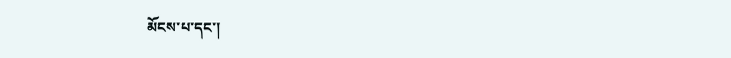མོངས་པ་དང་།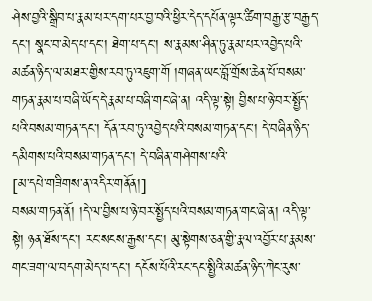ཤེས་བྱའི་སྒྲིབ་པ་རྣམ་པར་དག་པར་བྱ་བའི་ཕྱིར་དེད་དཔོན་ལྟར་ཚིག་བརྒྱ་རྩ་བརྒྱད་དང་། སྣང་བ་མེད་པ་དང་། ཐེག་པ་དང་། ས་རྣམས་ཤིན་ཏུ་རྣམ་པར་འབྱེད་པའི་མཚན་ཉིད་ལ་མཐར་གྱིས་རབ་ཏུ་འཇུག་གོ །གཞན་ཡང་བློ་གྲོས་ཆེན་པོ་བསམ་གཏན་རྣམ་པ་བཞི་ཡོད་དེ་རྣམ་པ་བཞི་གང་ཞེ་ན། འདི་ལྟ་སྟེ། བྱིས་པ་ཉེ་བར་སྤྱོད་པའི་བསམ་གཏན་དང་། དོན་རབ་ཏུ་འབྱེད་པའི་བསམ་གཏན་དང་། དེ་བཞིན་ཉིད་དམིགས་པའི་བསམ་གཏན་དང་། དེ་བཞིན་གཤེགས་པའི་
[མ་དཔེ་གཟིགས་ན་འདིར་གནོན།]
བསམ་གཏན་ནོ། །དེ་ལ་བྱིས་པ་ཉེ་བར་སྤྱོད་པའི་བསམ་གཏན་གང་ཞེ་ན། འདི་ལྟ་སྟེ། ཉན་ཐོས་དང་། རང་སངས་རྒྱས་དང་། མུ་སྟེགས་ཅན་གྱི་རྣལ་འབྱོར་པ་རྣམས་གང་ཟག་ལ་བདག་མེད་པ་དང་། དངོས་པོའི་རང་དང་སྤྱིའི་མཚན་ཉིད་ཀེང་རུས་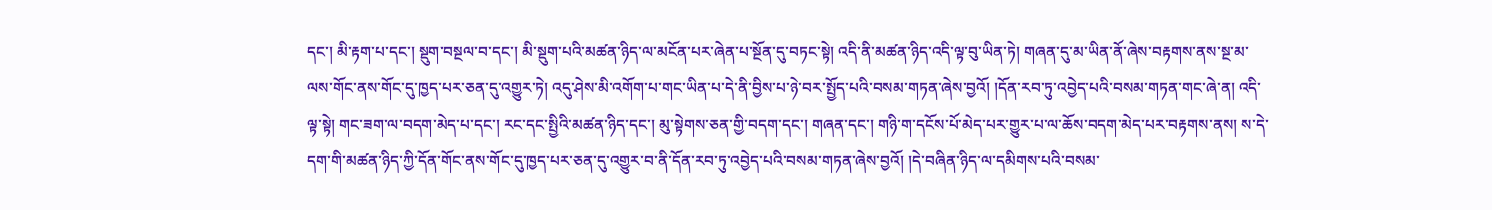དང་། མི་རྟག་པ་དང་། སྡུག་བསྔལ་བ་དང་། མི་སྡུག་པའི་མཚན་ཉིད་ལ་མངོན་པར་ཞེན་པ་སྔོན་དུ་བཏང་སྟེ། འདི་ནི་མཚན་ཉིད་འདི་ལྟ་བུ་ཡིན་ཏེ། གཞན་དུ་མ་ཡིན་ནོ་ཞེས་བརྟགས་ནས་སྔ་མ་ལས་གོང་ནས་གོང་དུ་ཁྱད་པར་ཅན་དུ་འགྱུར་ཏེ། འདུ་ཤེས་མི་འགོག་པ་གང་ཡིན་པ་དེ་ནི་བྱིས་པ་ཉེ་བར་སྤྱོད་པའི་བསམ་གཏན་ཞེས་བྱའོ། །དོན་རབ་ཏུ་འབྱེད་པའི་བསམ་གཏན་གང་ཞེ་ན། འདི་ལྟ་སྟེ། གང་ཟག་ལ་བདག་མེད་པ་དང་། རང་དང་སྤྱིའི་མཚན་ཉིད་དང་། མུ་སྟེགས་ཅན་གྱི་བདག་དང་། གཞན་དང་། གཉི་ག་དངོས་པོ་མེད་པར་གྱུར་པ་ལ་ཆོས་བདག་མེད་པར་བརྟགས་ནས། ས་དེ་དག་གི་མཚན་ཉིད་ཀྱི་དོན་གོང་ནས་གོང་དུ་ཁྱད་པར་ཅན་དུ་འགྱུར་བ་ནི་དོན་རབ་ཏུ་འབྱེད་པའི་བསམ་གཏན་ཞེས་བྱའོ། །དེ་བཞིན་ཉིད་ལ་དམིགས་པའི་བསམ་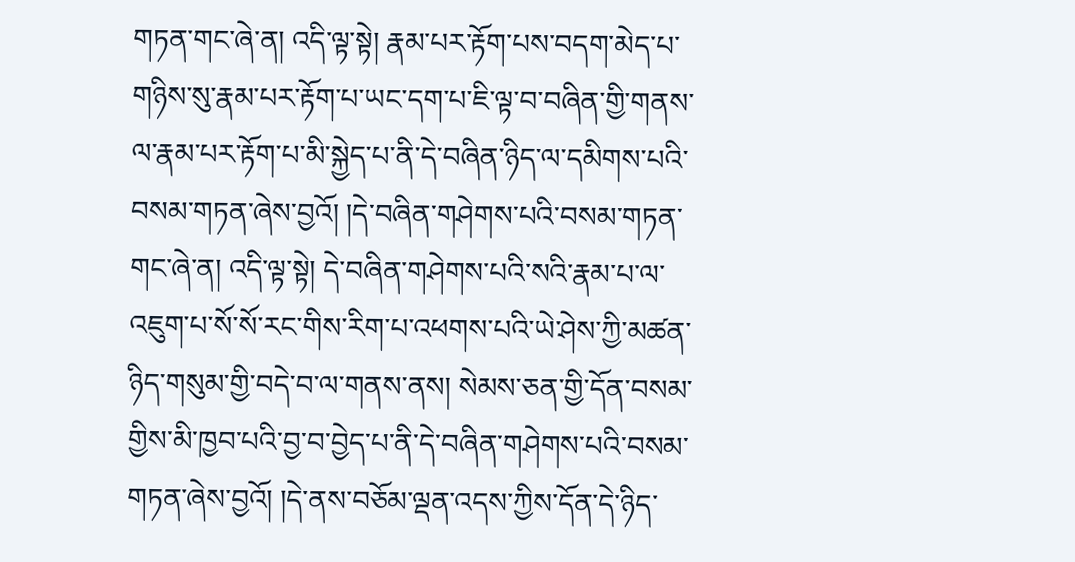གཏན་གང་ཞེ་ན། འདི་ལྟ་སྟེ། རྣམ་པར་རྟོག་པས་བདག་མེད་པ་གཉིས་སུ་རྣམ་པར་རྟོག་པ་ཡང་དག་པ་ཇི་ལྟ་བ་བཞིན་གྱི་གནས་ལ་རྣམ་པར་རྟོག་པ་མི་སྐྱེད་པ་ནི་དེ་བཞིན་ཉིད་ལ་དམིགས་པའི་བསམ་གཏན་ཞེས་བྱའོ། །དེ་བཞིན་གཤེགས་པའི་བསམ་གཏན་གང་ཞེ་ན། འདི་ལྟ་སྟེ། དེ་བཞིན་གཤེགས་པའི་སའི་རྣམ་པ་ལ་འཇུག་པ་སོ་སོ་རང་གིས་རིག་པ་འཕགས་པའི་ཡེ་ཤེས་ཀྱི་མཚན་ཉིད་གསུམ་གྱི་བདེ་བ་ལ་གནས་ནས། སེམས་ཅན་གྱི་དོན་བསམ་གྱིས་མི་ཁྱབ་པའི་བྱ་བ་བྱེད་པ་ནི་དེ་བཞིན་གཤེགས་པའི་བསམ་གཏན་ཞེས་བྱའོ། །དེ་ནས་བཅོམ་ལྡན་འདས་ཀྱིས་དོན་དེ་ཉིད་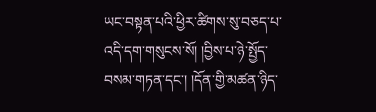ཡང་བསྟན་པའི་ཕྱིར་ཚིགས་སུ་བཅད་པ་འདི་དག་གསུངས་སོ། །བྱིས་པ་ཉེ་སྤྱོད་བསམ་གཏན་དང་། །དོན་གྱི་མཚན་ཉིད་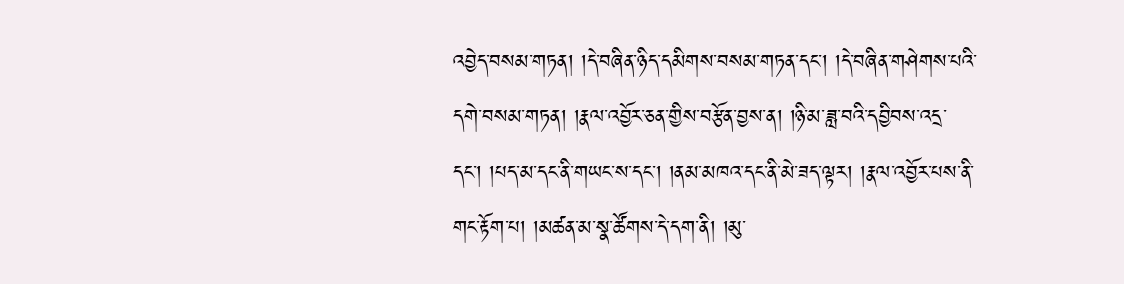འབྱེད་བསམ་གཏན། །དེ་བཞིན་ཉིད་དམིགས་བསམ་གཏན་དང་། །དེ་བཞིན་གཤེགས་པའི་དགེ་བསམ་གཏན། །རྣལ་འབྱོར་ཅན་གྱིས་བརྩོན་བྱས་ན། །ཉི་མ་ཟླ་བའི་དབྱིབས་འདྲ་དང་། །པད་མ་དང་ནི་གཡང་ས་དང་། །ནམ་མཁའ་དང་ནི་མེ་ཟད་ལྟར། །རྣལ་འབྱོར་པས་ནི་གང་རྟོག་པ། །མཚན་མ་སྣ་ཚོགས་དེ་དག་ནི། །མུ་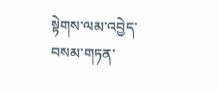སྟེགས་ལམ་འབྱེད་བསམ་གཏན་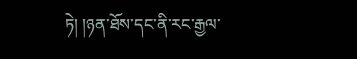ཏེ། །ཉན་ཐོས་དང་ནི་རང་རྒྱལ་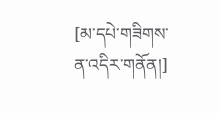[མ་དཔེ་གཟིགས་ན་འདིར་གནོན།]